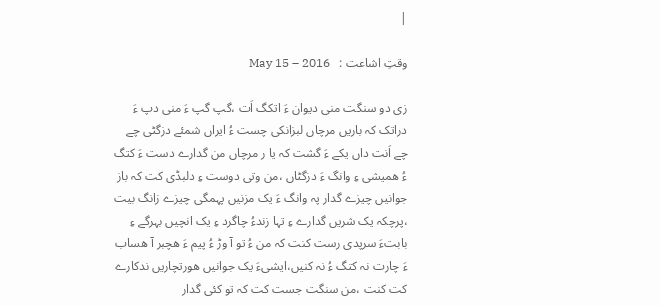|

وقتِ اشاعت :   May 15 – 2016

زی دو سنگت منی دیوان ءَ اتکگ اَت ،گپ گپ ءَ منی دپ ءَ دراتک کہ باریں مرچاں لبزانکی چست ءُ ایراں شمئے دزگٹی چے چے اَنت داں یکے ءَ گشت کہ یا ر مرچاں من گدارے دست ءَ کتگ ءُ ھمیشی ءِ وانگ ءَ دزگٹاں ،من وتی دوست ءِ دلبڈی کت کہ باز جوانیں چیزے گدار پہ وانگ ءَ یک مزنیں پہمگی چیزے زانگ بیت ،پرچکہ یک شریں گدارے ءِ تہا زندءُ چاگرد ءِ یک انچیں بہرگے ءِ بابتءَ سرپدی رست کنت کہ من ءُ تو آ وڑ ءُ پیم ءَ ھچبر آ ھساب ءَ چارت نہ کتگ ءُ نہ کنیں،ایشیءَ یک جوانیں ھورتچاریں ندکارے کت کنت ،من سنگت جست کت کہ تو کئی گدار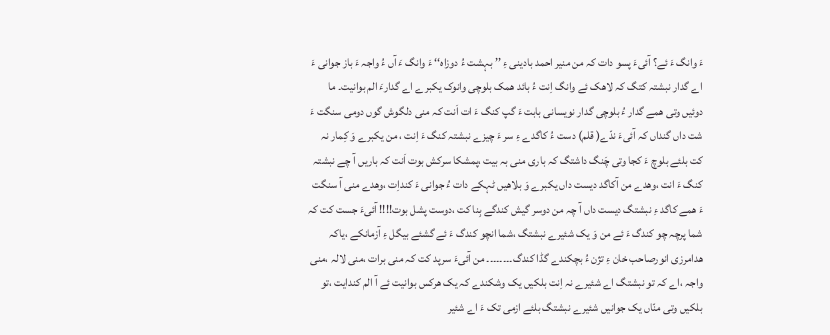ءَ وانگ ءَ ئے؟ آئیءَ پسو دات کہ من منیر احمد بادینی ءِ ’’ بہشت ءُ دوزاہ‘‘ ءَ وانگ ءَ آں ءُ واجہ ءَ باز جوانی ءَ اے گدار نبشتہ کتگ کہ لاھک ئے وانگ اِنت ءُ بائد ھمک بلوچی وانوک یکبرے اے گدارءَ الم بوانیت۔ ما دوئیں وتی ھمے گدار ءُ بلوچی گدار نویسانی بابت ءَ گپ کنگ ءَ ات اَنت کہ منی دلگوش گوں دومی سنگت ءَ شت داں گنداں کہ آئیءَ ندّے( قلم) دست ءُ کاگدے ءِ سر ءَ چیزے نبشتہ کنگ ءَ اِنت ، من یکبرے وَ کِمار نہ کت بلئے بلوچ ءَ کجا وتی چَنگ داشتگ کہ باری منی بہ بیت ،پمشکا سرکش بوت اَنت کہ باریں آ چے نبشتہ کنگ ءَ انت ،وھدے من آکاگد دیست داں یکبرے وَ بلاھیں ٹہکے دات ءُ جوانی ءَ کنداِت ،وھدے منی آ سنگت ءَ ھمے کاگد ءِ نبشتگ دیست داں آ چہ من دوسر گیش کندگے بِنا کت ،دوست پشل بوت!!!! آئیءَ جست کت کہ شما پرچہ چو کندگ ءَ ئے من وَ یک شئیرے نبشتگ ،شما انچو کندگ ءَ ئے گشئے بیگل ءِ آزمانکے ،یاکہ ھدامرزی انورصاحب خان ءِ تژن ءُ بچکندے گڈا کندگ۔۔۔۔۔۔۔۔ من آئیءَ سرپد کت کہ منی برات ،منی لالہ ،منی واجہ ،اے کہ تو نبشتگ اے شئیرے نہ اِنت بلکیں یک وشکندے کہ یک ھرکس بوانیت ئے آ الم کندایت ،تو بلکیں وتی منّاں یک جوانیں شئیرے نبشتگ بلئے ازمی تک ءَ اے شئیر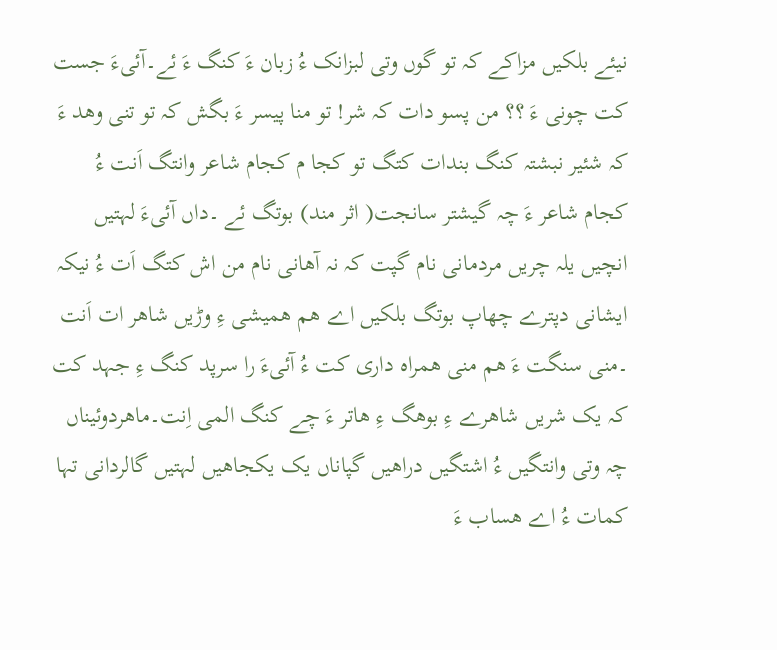نیئے بلکیں مزاکے کہ تو گوں وتی لبزانک ءُ زبان ءَ کنگ ءَ ئے۔آئیءَ جست کت چونی ءَ ؟؟ من پسو دات کہ شر! تو منا پیسر ءَ بگش کہ تو تنی وھد ءَ کہ شئیر نبشتہ کنگ بندات کتگ تو کجا م کجام شاعر وانتگ اَنت ءُ کجام شاعر ءَ چہ گیشتر سانجت( اثر مند) بوتگ ئے ۔داں آئیءَ لہتیں انچیں یلہ چریں مردمانی نام گپت کہ نہ آھانی نام من اش کتگ اَت ءُ نیکہ ایشانی دپترے چھاپ بوتگ بلکیں اے ھم ھمیشی ءِ وڑیں شاھر ات اَنت ۔منی سنگت ءَ ھم منی ھمراہ داری کت ءُ آئیءَ را سرپد کنگ ءِ جہد کت کہ یک شریں شاھرے ءِ بوھگ ءِ ھاتر ءَ چے کنگ المی اِنت۔ماھردوئیناں چہ وتی وانتگیں ءُ اشتگیں دراھیں گپاناں یک یکجاھیں لہتیں گالردانی تہا کمات ءُ اے ھساب ءَ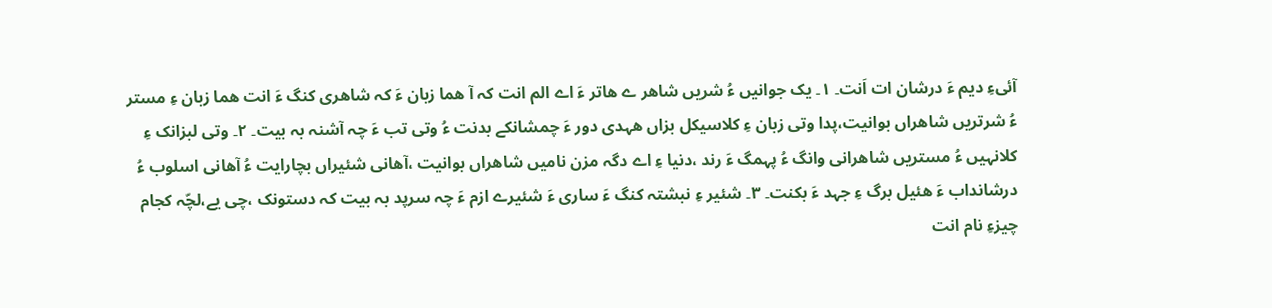آئیءِ دیم ءَ درشان ات اَنت۔ ۱۔ یک جوانیں ءُ شریں شاھر ے ھاتر ءَ اے الم انت کہ آ ھما زبان ءَ کہ شاھری کنگ ءَ انت ھما زبان ءِ مستر ءُ شرتریں شاھراں بوانیت،پدا وتی زبان ءِ کلاسیکل بزاں ھہدی دور ءَ چمشانکے بدنت ءُ وتی تب ءَ چہ آشنہ بہ بیت۔ ۲۔ وتی لبزانک ءِ کلانہیں ءُ مستریں شاھرانی وانگ ءُ پہمگ ءَ رند ،دنیا ءِ اے دگہ مزن نامیں شاھراں بوانیت ،آھانی شئیراں بچارایت ءُ آھانی اسلوب ءُ درشانداب ءَ ھئیل برگ ءِ جہد ءَ بکنت۔ ۳۔ شئیر ءِ نبشتہ کنگ ءَ ساری ءَ شئیرے ازم ءَ چہ سرپد بہ بیت کہ دستونک ،چی یے،لچّہ کجام چیزءِ نام انت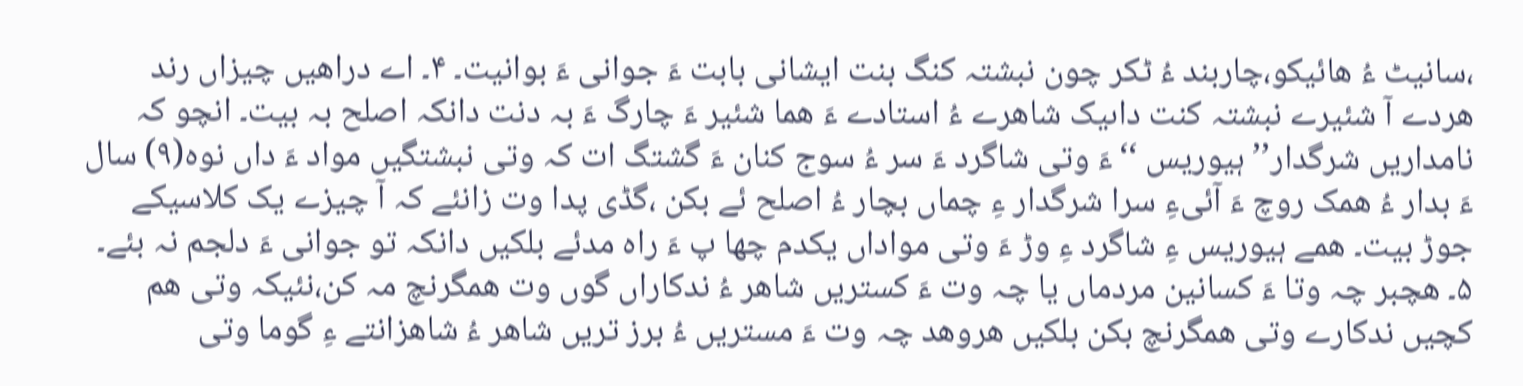،سانیٹ ءُ ھائیکو،چاربند ءُ ٹکر چون نبشتہ کنگ بنت ایشانی بابت ءَ جوانی ءَ بوانیت۔ ۴۔ اے دراھیں چیزاں رند ھردے آ شئیرے نبشتہ کنت داںیک شاھرے ءُ استادے ءَ ھما شئیر ءَ چارگ ءَ بہ دنت دانکہ اصلح بہ بیت۔ انچو کہ نامداریں شرگدار’’ ہیوریس ‘‘ءَ وتی شاگرد ءَ سر ءُ سوج کنان ءَ گشتگ ات کہ وتی نبشتگیں مواد ءَ داں نوہ(۹) سال ءَ بدار ءُ ھمک روچ ءَ آئیءِ سرا شرگدار ءِ چماں بچار ءُ اصلح ئے بکن ،گڈی پدا وت زانئے کہ آ چیزے یک کلاسیکے جوڑ بیت۔ ھمے ہیوریس ءِ شاگرد ءِ وڑ ءَ وتی مواداں یکدم چھا پ ءَ راہ مدئے بلکیں دانکہ تو جوانی ءَ دلجم نہ بئے۔ ۵۔ ھچبر چہ وتا ءَ کسانین مردماں یا چہ وت ءَ کستریں شاھر ءُ ندکاراں گوں وت ھمگرنچ مہ کن،نئیکہ وتی ھم کچیں ندکارے وتی ھمگرنچ بکن بلکیں ھروھد چہ وت ءَ مستریں ءُ برز تریں شاھر ءُ شاھزانتے ءِ گوما وتی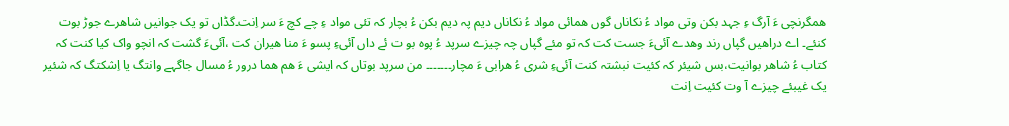ھمگرنچی ءَ آرگ ءِ جہد بکن وتی مواد ءُ نکاناں گوں ھمائی مواد ءُ نکاناں دیم پہ دیم بکن ءُ بچار کہ تئی مواد ءِ چے کچ ءَ سر اِنت۔گڈاں تو یک جوانیں شاھرے جوڑ بوت کنئے۔ اے دراھیں گپاں رند وھدے آئیءَ جست کت کہ تو مئے گپاں چہ چیزے سرپد ءُ پوہ بو ت ئے داں آئیءِ پسو ءَ منا ھیران کت ،آئیءَ گشت کہ انچو واک کیا کنت کہ کتاب ءُ شاھر بوانیت،بس شیئر کہ کئیت نبشتہ کنت آئیءِ شری ءُ ھرابی ءَ مچار۔۔۔۔۔۔۔ من سرپد بوتاں کہ ایشی ءَ ھم ھما درور ءُ مسال جاگہے وانتگ یا اِشکتگ کہ شئیر یک غیبئے چیزے آ وت کئیت اِنت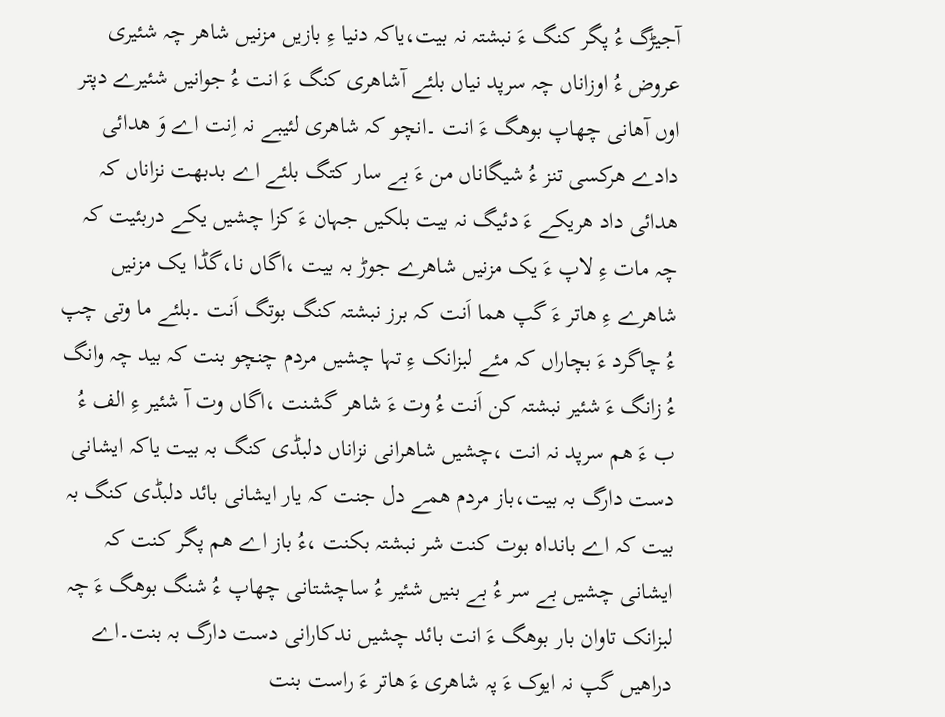آجیڑگ ءُ پگر کنگ ءَ نبشتہ نہ بیت،یاکہ دنیا ءِ بازیں مزنیں شاھر چہ شئیری عروض ءُ اوزاناں چہ سرپد نیاں بلئے آشاھری کنگ ءَ انت ءُ جوانیں شئیرے دپتر اوں آھانی چھاپ بوھگ ءَ انت ۔انچو کہ شاھری لئیبے نہ اِنت اے وَ ھدائی دادے ھرکسی تنز ءُ شیگاناں من ءَ بے سار کتگ بلئے اے بدبھت نزاناں کہ ھدائی داد ھریکے ءَ دئیگ نہ بیت بلکیں جہان ءَ کزا چشیں یکے دربئیت کہ چہ مات ءِ لاپ ءَ یک مزنیں شاھرے جوڑ بہ بیت ،اگاں نا،گڈا یک مزنیں شاھرے ءِ ھاتر ءَ گپ ھما اَنت کہ برز نبشتہ کنگ بوتگ اَنت ۔بلئے ما وتی چپ ءُ چاگرد ءَ بچاراں کہ مئے لبزانک ءِ تہا چشیں مردم چنچو بنت کہ بید چہ وانگ ءُ زانگ ءَ شئیر نبشتہ کن اَنت ءُ وت ءَ شاھر گشنت ،اگاں وت آ شئیر ءِ الف ءُ ب ءَ ھم سرپد نہ انت ،چشیں شاھرانی نزاناں دلبڈی کنگ بہ بیت یاکہ ایشانی دست دارگ بہ بیت،باز مردم ھمے دل جنت کہ یار ایشانی بائد دلبڈی کنگ بہ بیت کہ اے بانداہ بوت کنت شر نبشتہ بکنت ،ءُ باز اے ھم پگر کنت کہ ایشانی چشیں بے سر ءُ بے بنیں شئیر ءُ ساچشتانی چھاپ ءُ شنگ بوھگ ءَ چہ لبزانک تاوان بار بوھگ ءَ انت بائد چشیں ندکارانی دست دارگ بہ بنت۔اے دراھیں گپ نہ ایوک ءَ پہ شاھری ءَ ھاتر ءَ راست بنت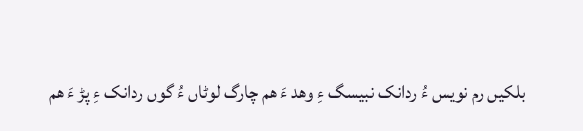بلکیں رم نویس ءُ ردانک نبیسگ ءِ وھد ءَ ھم چارگ لوٹاں ءُ گوں ردانک ءِ پڑ ءَ ھم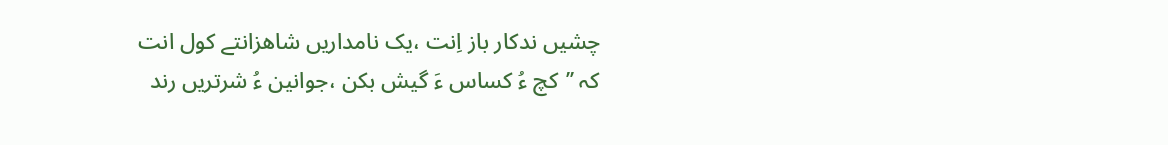چشیں ندکار باز اِنت ،یک نامداریں شاھزانتے کول انت کہ ’’کچ ءُ کساس ءَ گیش بکن ،جوانین ءُ شرتریں رند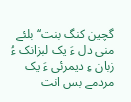گچین کنگ بنت‘‘ بلئے منی دل ءَ یک لبزانک ءُ زبان ءِ دیمرئی ءَ یک مردمے بس انت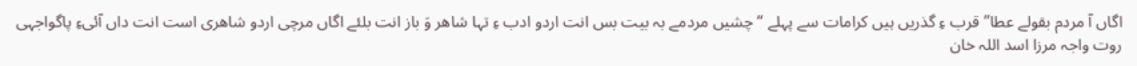اگاں آ مردم بقولے عطا’’ قرب ءِ گذریں ہیں کرامات سے پہلے ‘‘ چشیں مردمے بہ بیت بس انت اردو ادب ءِ تہا شاھر وَ باز انت بلئے اگاں مرچی اردو شاھری است انت داں آئیءِ پاگواجہی روت واجہ مرزا اسد اللہ خان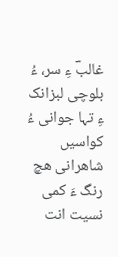غالبؔ ءِ سر، ءُ بلوچی لبزانک ءِ تہا جوانی ءُ کواسیں شاھرانی ھچ رنگ ءَ کمی نسیت انت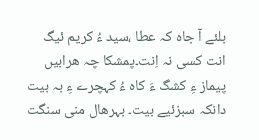بلئے آ جاہ کہ عطا ،سید ءُ کریم ئیگ انت کسی نہ اِنت۔پمشکا چہ ھرابیں پیماز ءِ کشگ ءَ کاہ ءُ کہچرے ءِ بہ بیت دانکہ سبزئیے بیت۔ بہرھال منی سنگت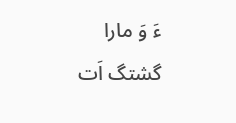ءَ وَ مارا گشتگ اَت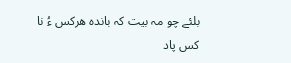بلئے چو مہ بیت کہ باندہ ھرکس ءُ نا کس پاد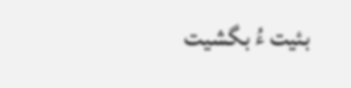بئیت ءُ بگشیت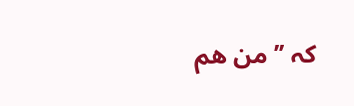کہ ’’ من ھم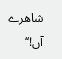شاھرے آں!‘‘